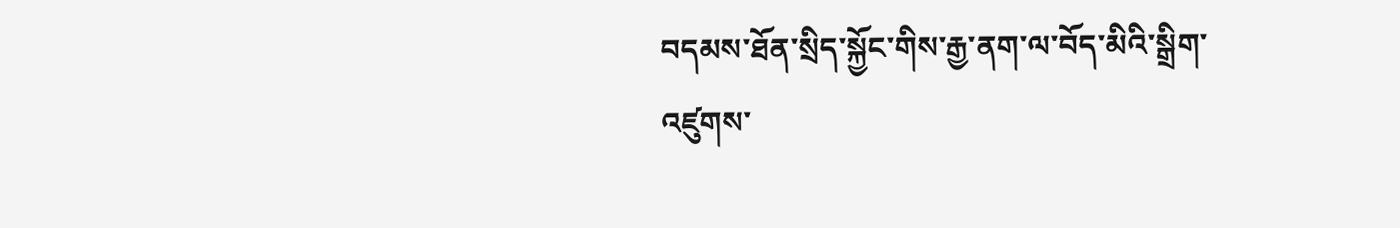བདམས་ཐོན་སྲིད་སྐྱོང་གིས་རྒྱ་ནག་ལ་བོད་མིའི་སྒྲིག་འཛུགས་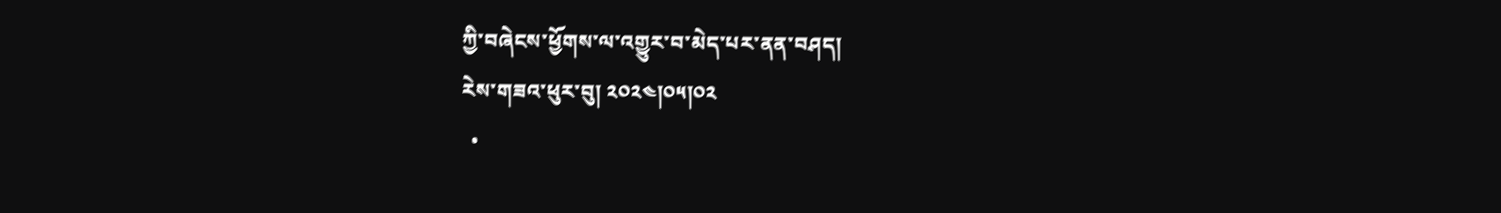ཀྱི་བཞེངས་ཕྱོགས་ལ་འགྱུར་བ་མེད་པར་ནན་བཤད།
རེས་གཟའ་ཕུར་བུ། ༢༠༢༤།༠༥།༠༢
  •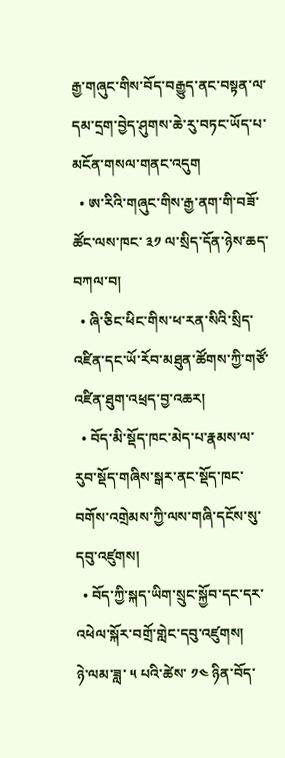རྒྱ་གཞུང་གིས་བོད་བརྒྱུད་ནང་བསྟན་ལ་དམ་དྲག་བྱེད་ཤུགས་ཆེ་རུ་བཏང་ཡོད་པ་མངོན་གསལ་གནང་འདུག
  • ཨ་རིའི་གཞུང་གིས་རྒྱ་ནག་གི་བཟོ་ཚོང་ལས་ཁང་ ༣༡ ལ་སྲིད་དོན་ཉེས་ཆད་བཀལ་བ།
  • ཞི་ཅིང་ཕིང་གིས་ཕ་རན་སིའི་སྲིད་འཛིན་དང་ཡོ་རོབ་མཐུན་ཚོགས་ཀྱི་གཙོ་འཛིན་ཐུག་འཕྲད་བྱ་འཆར།
  • བོད་མི་སྡོད་ཁང་མེད་པ་རྣམས་ལ་རུབ་སྡོད་གཞིས་སྒར་ནང་སྡོད་ཁང་བགོས་འགྲེམས་ཀྱི་ལས་གཞི་དངོས་སུ་དབུ་འཛུགས།
  • བོད་ཀྱི་སྐད་ཡིག་སྲུང་སྐྱོབ་དང་དར་འཕེལ་སྐོར་བགྲོ་གླེང་དབུ་འཛུགས།
ཉེ་ལམ་ཟླ་ ༥ པའི་ཚེས་ ༡༤ ཉིན་བོད་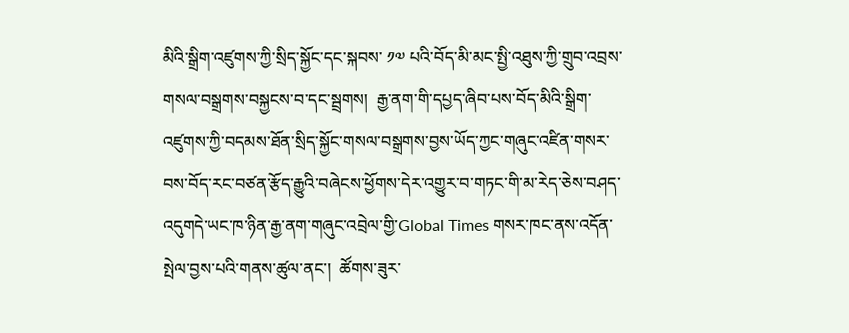མིའི་སྒྲིག་འཛུགས་ཀྱི་སྲིད་སྐྱོང་དང་སྐབས་ ༡༧ པའི་བོད་མི་མང་སྤྱི་འཐུས་ཀྱི་གྲུབ་འབྲས་གསལ་བསྒྲགས་བསྐྱངས་བ་དང་སྦྲགས།  རྒྱ་ནག་གི་དཔྱད་ཞིབ་པས་བོད་མིའི་སྒྲིག་འཛུགས་ཀྱི་བདམས་ཐོན་སྲིད་སྐྱོང་གསལ་བསྒྲགས་བྱས་ཡོད་ཀྱང་གཞུང་འཛིན་གསར་བས་བོད་རང་བཙན་རྩོད་རྒྱུའི་བཞེངས་ཕྱོགས་དེར་འགྱུར་བ་གཏང་གི་མ་རེད་ཅེས་བཤད་འདུགདེ་ཡང་ཁ་ཉིན་རྒྱ་ནག་གཞུང་འབྲེལ་གྱི་Global Times གསར་ཁང་ནས་འདོན་སྤེལ་བྱས་པའི་གནས་ཚུལ་ནང་།  ཚོགས་ཟུར་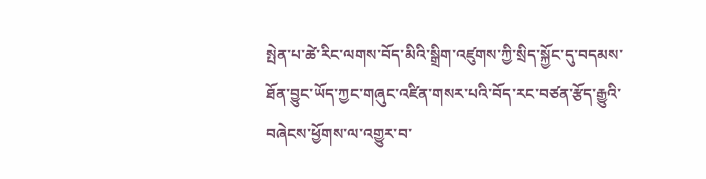སྤེན་པ་ཚེ་རིང་ལགས་བོད་མིའི་སྒྲིག་འཛུགས་ཀྱི་སྲིད་སྐྱོང་དུ་བདམས་ཐོན་བྱུང་ཡོད་ཀྱང་གཞུང་འཛིན་གསར་པའི་བོད་རང་བཙན་རྩོད་རྒྱུའི་བཞེངས་ཕྱོགས་ལ་འགྱུར་བ་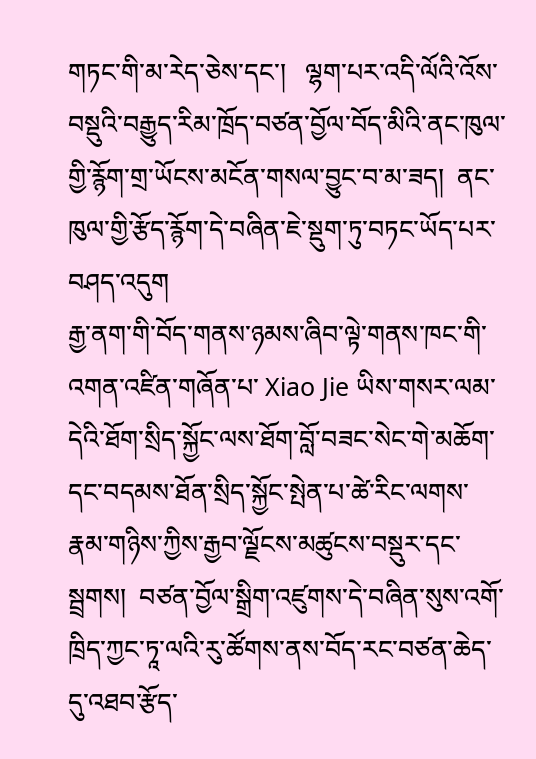གཏང་གི་མ་རེད་ཅེས་དང་།   ལྷག་པར་འདི་ལོའི་འོས་བསྡུའི་བརྒྱུད་རིམ་ཁྲོད་བཙན་བྱོལ་བོད་མིའི་ནང་ཁུལ་གྱི་རྙོག་གྲ་ཡོངས་མངོན་གསལ་བྱུང་བ་མ་ཟད།  ནང་ཁུལ་གྱི་རྩོད་རྙོག་དེ་བཞིན་ཇེ་སྡུག་ཏུ་བཏང་ཡོད་པར་བཤད་འདུག
རྒྱ་ནག་གི་བོད་གནས་ཉམས་ཞིབ་ལྟེ་གནས་ཁང་གི་འགན་འཛིན་གཞོན་པ་ Xiao Jie ཡིས་གསར་ལམ་དེའི་ཐོག་སྲིད་སྐྱོང་ལས་ཐོག་བློ་བཟང་སེང་གེ་མཆོག་དང་བདམས་ཐོན་སྲིད་སྐྱོང་སྤེན་པ་ཚེ་རིང་ལགས་རྣམ་གཉིས་ཀྱིས་རྒྱབ་ལྗོངས་མཚུངས་བསྡུར་དང་སྦྲགས།  བཙན་བྱོལ་སྒྲིག་འཛུགས་དེ་བཞིན་སུས་འགོ་ཁྲིད་ཀྱང་ཏཱ་ལའི་རུ་ཚོགས་ནས་བོད་རང་བཙན་ཆེད་དུ་འཐབ་རྩོད་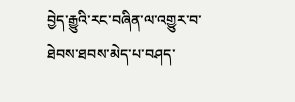བྱེད་རྒྱུའི་རང་བཞིན་ལ་འགྱུར་བ་ཐེབས་ཐབས་མེད་པ་བཤད་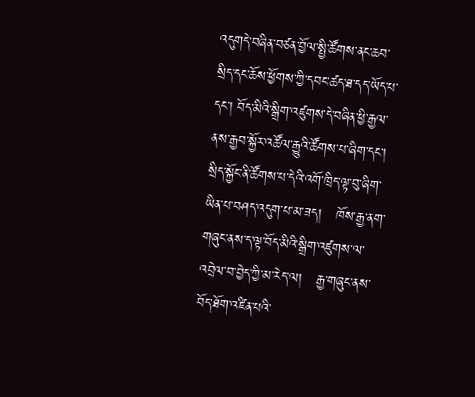འདུགདེ་བཞིན་བཙན་བྱོལ་སྤྱི་ཚོགས་ནང་ཆབ་སྲིད་དང་ཆོས་ཕྱོགས་ཀྱི་དབང་ཚད་ཐ་དད་ཡོད་པ་དང་། བོད་མིའི་སྒྲིག་འཛུགས་དེ་བཞིན་ཕྱི་རྒྱལ་ནས་རྒྱབ་སྐྱོར་འཚོལ་རྒྱུའི་ཚོགས་པ་ཞིག་དང་།  སྲིད་སྐྱོང་ནི་ཚོགས་པ་དེའི་འགོ་ཁྲིད་ལྟ་བུ་ཞིག་ཡིན་པ་བཤད་འདུག་པ་མ་ཟད།   ཁོས་རྒྱ་ནག་གཞུང་ནས་ད་ལྟ་བོད་མིའི་སྒྲིག་འཛུགས་ལ་འབྲེལ་བ་བྱེད་ཀྱི་མ་རེད་ལ།   རྒྱ་གཞུང་ནས་བོད་ཐོག་འཛིན་པའི་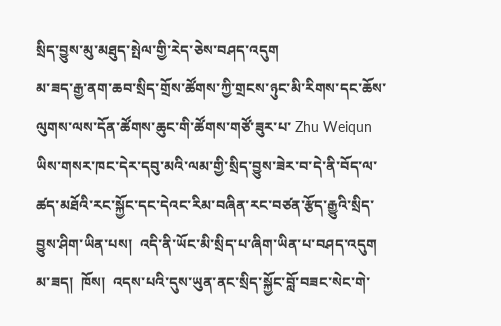སྲིད་བྱུས་མུ་མཐུད་སྤེལ་གྱི་རེད་ཅེས་བཤད་འདུག
མ་ཟད་རྒྱ་ནག་ཆབ་སྲིད་གྲོས་ཚོགས་ཀྱི་གྲངས་ཉུང་མི་རིགས་དང་ཆོས་ལུགས་ལས་དོན་ཚོགས་ཆུང་གི་ཚོགས་གཙོ་ཟུར་པ་ Zhu Weiqun ཡིས་གསར་ཁང་དེར་དབུ་མའི་ལམ་གྱི་སྲིད་བྱུས་ཟེར་བ་དེ་ནི་བོད་ལ་ཚད་མཐོའི་རང་སྐྱོང་དང་དེའང་རིམ་བཞིན་རང་བཙན་རྩོད་རྒྱུའི་སྲིད་བྱུས་ཤིག་ཡིན་པས།  འདི་ནི་ཡོང་མི་སྲིད་པ་ཞིག་ཡིན་པ་བཤད་འདུག  མ་ཟད།  ཁོས།  འདས་པའི་དུས་ཡུན་ནང་སྲིད་སྐྱོང་བློ་བཟང་སེང་གེ་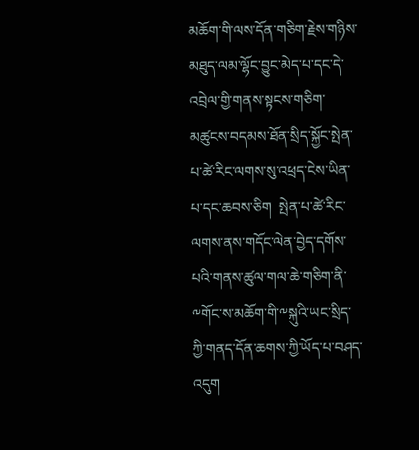མཆོག་གི་ལས་དོན་གཅིག་རྗེས་གཉིས་མཐུད་ལམ་ལྷོང་བྱུང་མེད་པ་དང་དེ་འབྲེལ་གྱི་གནས་སྟངས་གཅིག་མཚུངས་བདམས་ཐོན་སྲིད་སྐྱོང་སྤེན་པ་ཚེ་རིང་ལགས་སུ་འཕྲད་ངེས་ཡིན་པ་དང་ཆབས་ཅིག  སྤེན་པ་ཚེ་རིང་ལགས་ནས་གདོང་ལེན་བྱེད་དགོས་པའི་གནས་ཚུལ་གལ་ཆེ་གཅིག་ནི་༸གོང་ས་མཆོག་གི་༸སྐུའི་ཡང་སྲིད་ཀྱི་གནད་དོན་ཆགས་ཀྱི་ཡོད་པ་བཤད་འདུག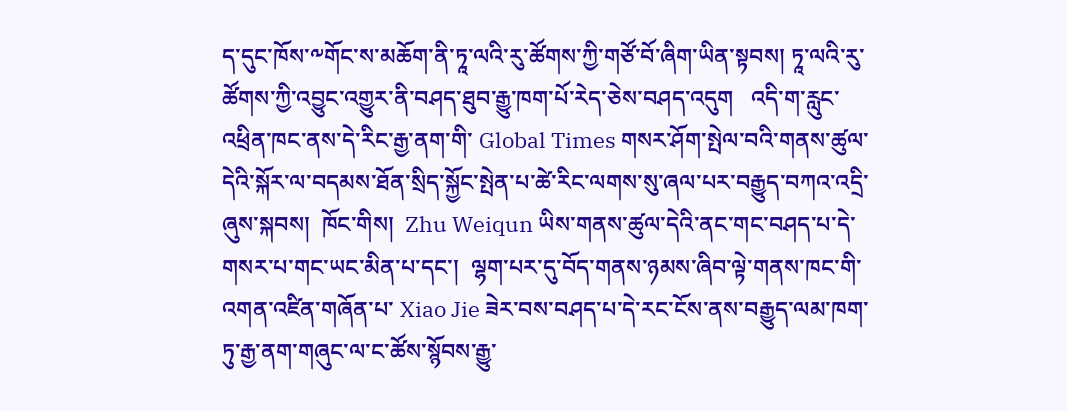ད་དུང་ཁོས་༸གོང་ས་མཆོག་ནི་ཏཱ་ལའི་རུ་ཚོགས་ཀྱི་གཙོ་བོ་ཞིག་ཡིན་སྟབས། ཏཱ་ལའི་རུ་ཚོགས་ཀྱི་འབྱུང་འགྱུར་ནི་བཤད་ཐུབ་རྒྱུ་ཁག་པོ་རེད་ཅེས་བཤད་འདུག   འདི་ག་རླུང་འཕྲིན་ཁང་ནས་དེ་རིང་རྒྱ་ནག་གི་ Global Times གསར་ཤོག་སྤེལ་བའི་གནས་ཚུལ་དེའི་སྐོར་ལ་བདམས་ཐོན་སྲིད་སྐྱོང་སྤེན་པ་ཚེ་རིང་ལགས་སུ་ཞལ་པར་བརྒྱུད་བཀའ་འདྲི་ཞུས་སྐབས།  ཁོང་གིས།  Zhu Weiqun ཡིས་གནས་ཚུལ་དེའི་ནང་གང་བཤད་པ་དེ་གསར་པ་གང་ཡང་མིན་པ་དང་།  ལྷག་པར་དུ་བོད་གནས་ཉམས་ཞིབ་ལྟེ་གནས་ཁང་གི་འགན་འཛིན་གཞོན་པ་ Xiao Jie ཟེར་བས་བཤད་པ་དེ་རང་ངོས་ནས་བརྒྱུད་ལམ་ཁག་ཏུ་རྒྱ་ནག་གཞུང་ལ་ང་ཚོས་སྙོབས་རྒྱུ་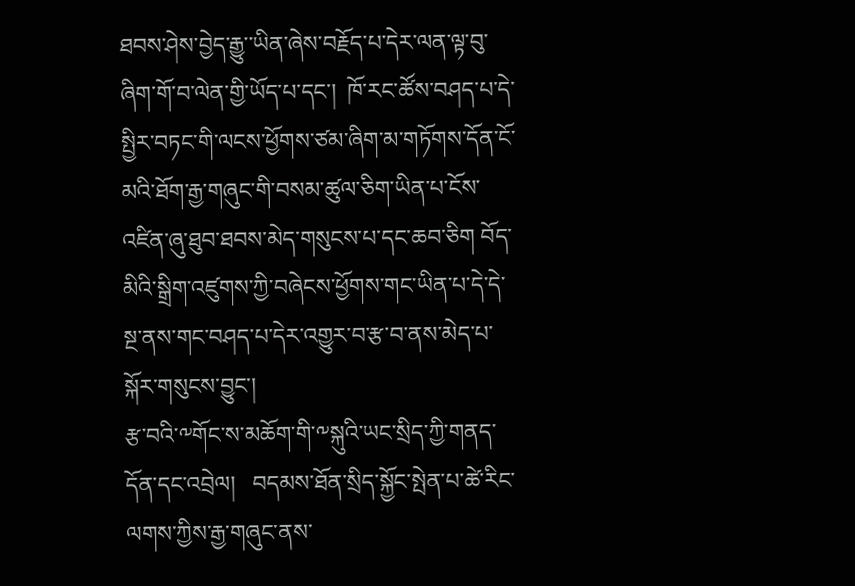ཐབས་ཤེས་བྱེད་རྒྱུ་་ཡིན་ཞེས་བརྗོད་པ་དེར་ལན་ལྟ་བུ་ཞིག་གོ་བ་ལེན་གྱི་ཡོད་པ་དང་།  ཁོ་རང་ཚོས་བཤད་པ་དེ་སྤྱིར་བཏང་གི་ལངས་ཕྱོགས་ཙམ་ཞིག་མ་གཏོགས་དོན་ངོ་མའི་ཐོག་རྒྱ་གཞུང་གི་བསམ་ཚུལ་ཅིག་ཡིན་པ་ངོས་འཛིན་ཞུ་ཐུབ་ཐབས་མེད་གསུངས་པ་དང་ཆབ་ཅིག བོད་མིའི་སྒྲིག་འཛུགས་ཀྱི་བཞེངས་ཕྱོགས་གང་ཡིན་པ་དེ་དེ་སྔ་ནས་གང་བཤད་པ་དེར་འགྱུར་བ་རྩ་བ་ནས་མེད་པ་སྐོར་གསུངས་བྱུང་།
རྩ་བའི་༸གོང་ས་མཆོག་གི་༸སྐུའི་ཡང་སྲིད་ཀྱི་གནད་དོན་དང་འབྲེལ།   བདམས་ཐོན་སྲིད་སྐྱོང་སྤེན་པ་ཚེ་རིང་ལགས་ཀྱིས་རྒྱ་གཞུང་ནས་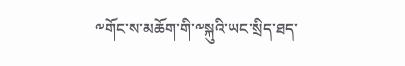༸གོང་ས་མཆོག་གི་༸སྐུའི་ཡང་སྲིད་ཐད་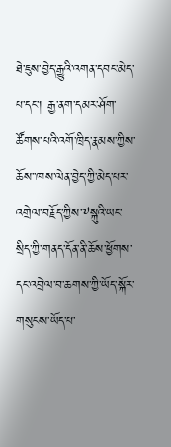ཐེ་ཇུས་བྱེད་རྒྱུའི་འགན་དབང་མེད་པ་དང་། རྒྱ་ནག་དམར་ཤོག་ཚོགས་པའི་འགོ་ཁྲིད་རྣམས་ཀྱིས་ཆོས་་ཁས་ལེན་བྱེད་ཀྱི་མེད་པར་འགྲེལ་བརྗོད་ཀྱིས་༸སྐུའི་ཡང་སྲིད་ཀྱི་གནད་དོན་ནི་ཆོས་ཕྱོགས་དང་འབྲེལ་བ་ཆགས་ཀྱི་ཡོད་སྐོར་གསུངས་ཡོད་པ་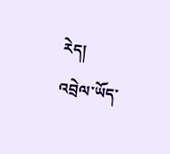རེད།
འབྲེལ་ཡོད་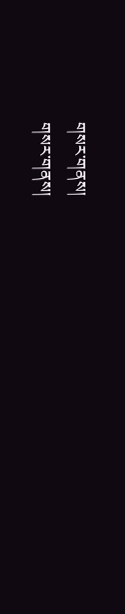གསར་གནས།
གསར་གནས།